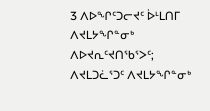3 ᐱᐅᖏᑦᑐᓕᔪᑦ ᐆᒻᒪᑎᒥ ᐱᔪᒪᔭᖏᓐᓂᒃ ᐱᐅᔪᕆᑦᔪᑎᖃᕐᐳᑦ; ᐱᔪᒪᑐᓛᕐᑐᑦ ᐱᔪᒪᔭᖏᓐᓂᒃ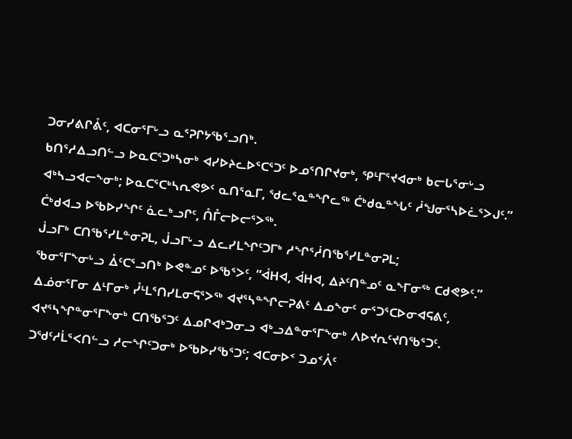ᑐᓂᓯᕕᒋᕔᑦ, ᐊᑕᓂᕐᒥᒡᓗ ᓇᕐᕈᒋᔭᖃᕐᓗᑎᒃ.
ᑲᑎᕐᓱᐃᓗᑎᓪᓗ ᐅᓇᑕᕐᑐᒃᓴᓂᒃ ᐊᓯᐅᔨᓚᐅᕐᑕᕐᑐᑦ ᐅᓄᕐᑎᒋᔪᓂᒃ, ᕿᒻᒥᕐᔪᐊᓂᒃ ᑲᓕᒐᕐᓂᒡᓗ ᐊᒃᓴᓗᐊᓕᖕᓂᒃ; ᐅᓇᑕᕐᑕᒃᓴᕆᕙᕗᑦ ᓇᑎᕐᓇᒥ, ᖁᓚᕐᓇᓐᖏᓚᖅ ᑖᒃᑯᓇᓐᖓᑦ ᓲᖑᓂᕐᓴᐅᓛᕐᐳᒍᑦ.” ᑖᒃᑯᐊᓗ ᐅᖃᐅᓯᖏᑦ ᓈᓚᒃᓗᒋᑦ, ᑍᒤᓕᐅᓕᕐᐳᖅ.
ᒎᓗᒥᒃ ᑕᑎᖃᕐᓯᒪᓐᓂᕈᒪ, ᒎᓗᒥᒡᓗ ᐃᓚᓯᒪᖏᑦᑐᒥᒃ ᓱᖏᕐᓲᑎᖃᕐᓯᒪᓐᓂᕈᒪ;
ᖃᓂᕐᒥᖕᓂᒡᓗ ᐂᑦᑕᕐᓗᑎᒃ ᐅᕙᓐᓄᑦ ᐅᖃᕐᐳᑦ, “ᐋᕼᐊ, ᐋᕼᐊ, ᐃᔨᑦᑎᓐᓄᑦ ᓇᖕᒥᓂᖅ ᑕᑯᕙᕗᑦ.”
ᐃᓅᓂᕐᒥᓂ ᐃᒻᒥᓂᒃ ᓮᒻᒪᕐᑎᓯᒪᓂᕋᕐᐳᖅ ᐊᔪᕐᓴᓐᖏᓕᕈᕕᑦ ᐃᓄᖕᓂᑦ ᓂᕐᑐᕐᑕᐅᓂᐊᕋᕕᑦ,
ᐊᔪᕐᓴᖏᓐᓂᕐᒥᖕᓂᒃ ᑕᑎᖃᕐᑐᑦ ᐃᓄᒋᐊᒃᑐᓂᓗ ᐊᒃᓗᐃᓐᓂᕐᒥᖕᓂᒃ ᐱᐅᔪᕆᑦᔪᑎᖃᕐᑐᑦ.
ᑐᖁᑦᓱᒫᕐᐸᑎᓪᓗ ᓱᓕᖏᑦᑐᓂᒃ ᐅᖃᐅᓯᖃᕐᑐᑦ; ᐊᑕᓂᐅᑉ ᑐᓄᑉᐰᑦ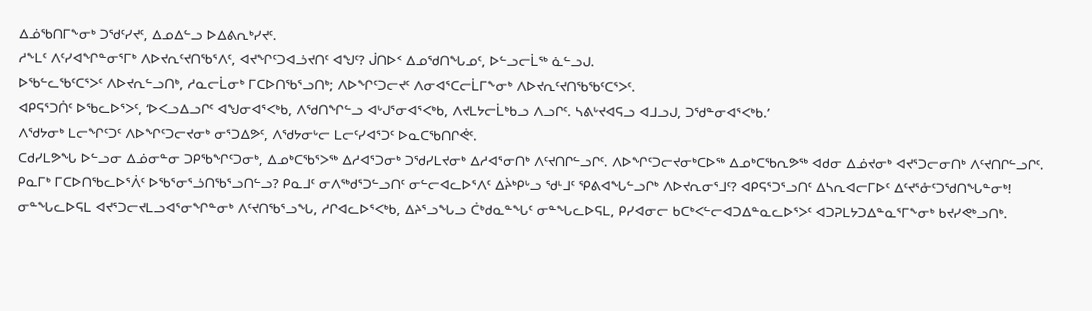ᐃᓅᖃᑎᒥᖕᓂᒃ ᑐᖁᑦᓯᔪᑦ, ᐃᓄᐃᓪᓗ ᐅᐃᕕᕆᒃᓯᔪᑦ.
ᓱᖕᒪᑦ ᐱᑦᓯᐊᖏᓐᓂᕐᒥᒃ ᐱᐅᔪᕆᑦᔪᑎᖃᕐᐱᑦ, ᐊᔪᖏᑦᑐᐊᓘᔪᑎᑦ ᐊᖑᑦ? ᒎᑎᐅᑉ ᐃᓄᖁᑎᖓᓄᑦ, ᐅᓪᓗᓕᒫᖅ ᓈᓪᓗᒍ.
ᐅᖃᓪᓚᖃᑦᑕᕐᐳᑦ ᐱᐅᔪᕆᓪᓗᑎᒃ, ᓱᓇᓕᒫᓂᒃ ᒥᑕᐅᑎᖃᕐᓗᑎᒃ; ᐱᐅᖏᑦᑐᓕᔪᑦ ᐱᓂᐊᕐᑕᓕᒫᒥᖕᓂᒃ ᐱᐅᔪᕆᑦᔪᑎᖃᖃᑦᑕᕐᐳᑦ.
ᐊᑭᕋᕐᑐᑏᑦ ᐅᖃᓚᐅᕐᐳᑦ, ‘ᐅᐸᓗᐃᓗᒋᑦ ᐊᖑᓂᐊᕐᐸᒃᑲ, ᐱᖁᑎᖏᓪᓗ ᐊᒡᒍᕐᓂᐊᕐᐸᒃᑲ, ᐱᔪᒪᔭᓕᒫᒃᑲᓗ ᐱᓗᒋᑦ. ᓴᕕᒡᔪᐊᕋᓗ ᐊᒧᓗᒍ, ᑐᖁᓐᓂᐊᕐᐸᒃᑲ.’
ᐱᖁᔭᓂᒃ ᒪᓕᖏᑦᑐᑦ ᐱᐅᖏᑦᑐᓕᔪᓂᒃ ᓂᕐᑐᐃᕗᑦ, ᐱᖁᔭᓂᒡᓕ ᒪᓕᑦᓯᐊᕐᑐᑦ ᐅᓇᑕᖃᑎᒋᕚᑦ.
ᑕᑯᓯᒪᕗᖓ ᐅᓪᓗᓂ ᐃᓅᓂᓐᓂ ᑐᑭᖃᖏᑦᑐᓂᒃ, ᐃᓄᒃᑕᖃᕐᐳᖅ ᐃᓱᐊᕐᑐᓂᒃ ᑐᖁᓯᒪᔪᓂᒃ ᐃᓱᐊᕐᓂᑎᒃ ᐱᑦᔪᑎᒋᓪᓗᒋᑦ. ᐱᐅᖏᑦᑐᓕᔪᓂᒃᑕᐅᖅ ᐃᓄᒃᑕᖃᕆᕗᖅ ᐊᑯᓂ ᐃᓅᔪᓂᒃ ᐊᔪᕐᑐᓕᓂᑎᒃ ᐱᑦᔪᑎᒋᓪᓗᒋᑦ.
ᑭᓇᒥᒃ ᒥᑕᐅᑎᖃᓚᐅᕐᐲᑦ ᐅᖃᕐᓂᕐᓘᑎᖃᕐᓗᑎᓪᓗ? ᑭᓇᒧᑦ ᓂᐱᖅᑯᕐᑐᓪᓗᑎᑦ ᓂᓪᓕᐊᓚᐅᕐᐱᑦ ᐃᔩᒃᑭᒡᓗ ᖁᒻᒧᑦ ᕿᕕᐊᖓᓪᓗᒋᒃ ᐱᐅᔪᕆᓂᕐᒧᑦ? ᐊᑭᕋᕐᑐᕐᓗᑎᑦ ᐃᓴᕆᐊᓕᒥᐅᑦ ᐃᑦᔪᕐᓁᑦᑐᖁᑎᖓᓐᓂᒃ!
ᓂᓐᖓᓚᐅᕋᒪ ᐊᔪᕐᑐᓕᔪᒪᓗᐊᕐᓂᖏᓐᓂᒃ ᐱᑦᔪᑎᖃᕐᓗᖓ, ᓱᒋᐊᓚᐅᕐᐸᒃᑲ, ᐃᔨᕐᓗᖓᓗ ᑖᒃᑯᓇᓐᖓᑦ ᓂᓐᖓᓚᐅᕋᒪ, ᑭᓯᐊᓂᓕ ᑲᑕᒃᐸᓪᓕᐊᑐᐃᓐᓇᓚᐅᕐᐳᑦ ᐊᑐᕈᒪᔭᑐᐃᓐᓇᕐᒥᖕᓂᒃ ᑲᔪᓯᕙᒃᓗᑎᒃ.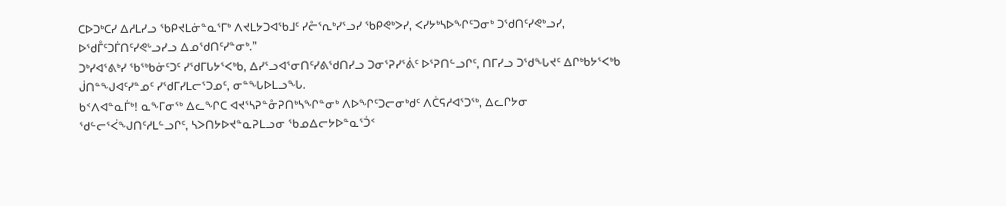ᑕᐅᑐᒃᑕᓯ ᐃᓱᒪᓯᓗ ᖃᑭᔪᒪᓃᓐᓇᕐᒥᒃ ᐱᔪᒪᔭᑐᐊᖃᒧᑦ ᓯᓔᕐᕆᒃᓯᕐᓗᓯ ᖃᑭᕙᒃᐳᓯ, ᐸᓯᔭᒃᓴᐅᖏᑦᑐᓂᒃ ᑐᖁᑎᑦᓯᕙᒃᓗᓯ, ᐅᖁᒤᑦᑐᒦᑎᑦᓯᕙᒡᓗᓯᓗ ᐃᓄᖁᑎᑦᓯᓐᓂᒃ.”
ᑐᒃᓯᐊᕐᕕᒃᓯ ᖃᖅᑲᓃᑦᑐᑦ ᓯᖁᒥᒐᔭᕐᐸᒃᑲ, ᐃᓯᕐᓗᐊᕐᓂᑎᑦᓯᕕᖁᑎᓯᓗ ᑐᓂᕐᕈᓯᕐᕖᑦ ᐅᕐᕈᑎᓪᓗᒋᑦ, ᑎᒥᓯᓗ ᑐᖁᖓᔪᑦ ᐃᒋᒃᑲᔭᕐᐸᒃᑲ ᒎᑎᓐᖑᐊᑦᓯᓐᓄᑦ ᓯᖁᒥᓯᒪᓕᕐᑐᓄᑦ, ᓂᓐᖓᐅᒪᓗᖓ.
ᑲᑉᐱᐊᓐᓇᒦᒃ! ᓇᖕᒥᓂᖅ ᐃᓚᖏᑕ ᐊᔪᕐᓴᕈᓐᓁᕈᑎᒃᓴᖏᓐᓂᒃ ᐱᐅᖏᑦᑐᓕᓂᒃᑯᑦ ᐱᑖᕋᓱᐊᕐᑐᖅ, ᐃᓚᒋᔭᓂ ᖁᓪᓕᕐᐹᖑᑎᑦᓱᒪᓪᓗᒋᑦ, ᓴᐳᑎᔭᐅᔪᓐᓇᕈᒪᓗᓂ ᖃᓄᐃᓕᔭᐅᓐᓇᕐᑑᑉ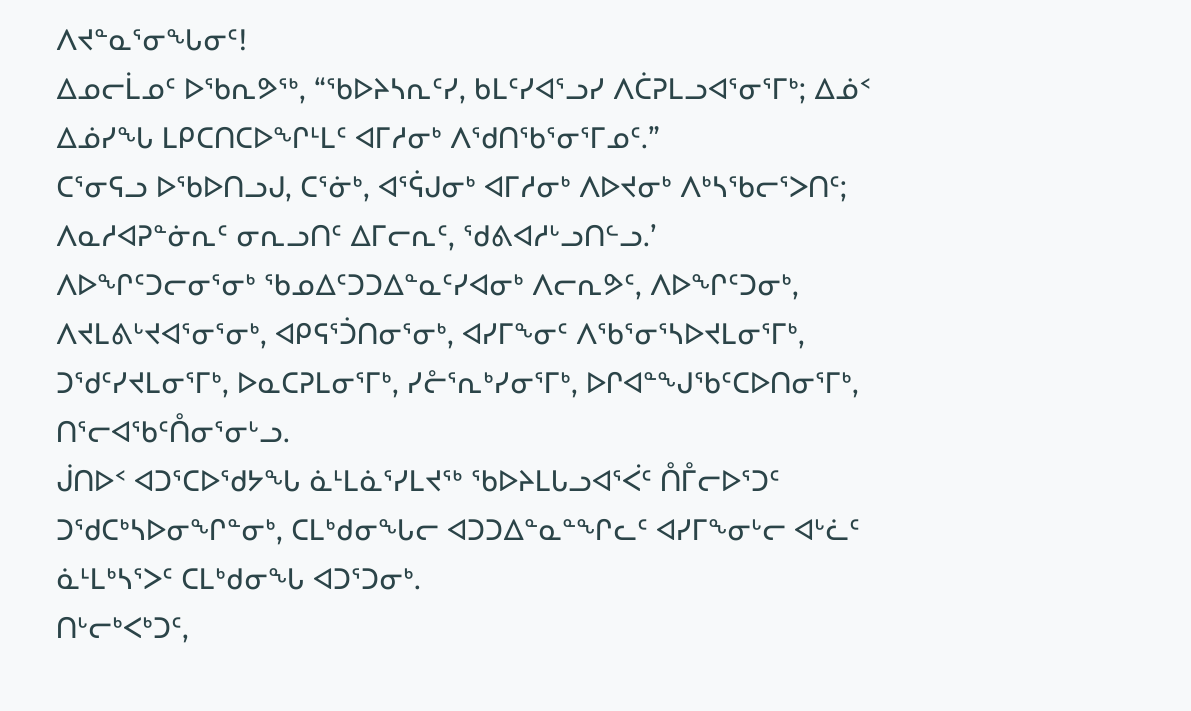ᐱᔪᓐᓇᕐᓂᖓᓂᑦ!
ᐃᓄᓕᒫᓄᑦ ᐅᖃᕆᕗᖅ, “ᖃᐅᔨᓴᕆᑦᓯ, ᑲᒪᑦᓯᐊᕐᓗᓯ ᐱᑖᕈᒪᓗᐊᕐᓂᕐᒥᒃ; ᐃᓅᑉ ᐃᓅᓯᖓ ᒪᑭᑕᑎᑕᐅᖏᒻᒪᑦ ᐊᒥᓱᓂᒃ ᐱᖁᑎᖃᕐᓂᕐᒥᓄᑦ.”
ᑕᕐᓂᕋᓗ ᐅᖃᐅᑎᓗᒍ, ᑕᕐᓃᒃ, ᐊᕐᕌᒍᓂᒃ ᐊᒥᓱᓂᒃ ᐱᐅᔪᓂᒃ ᐱᒃᓴᖃᓕᕐᐳᑎᑦ; ᐱᓇᓱᐊᕈᓐᓃᕆᑦ ᓂᕆᓗᑎᑦ ᐃᒥᓕᕆᑦ, ᖁᕕᐊᓱᒡᓗᑎᓪᓗ.’
ᐱᐅᖏᑦᑐᓕᓂᕐᓂᒃ ᖃᓄᐃᑦᑐᑐᐃᓐᓇᑦᓯᐊᓂᒃ ᐱᓕᕆᕗᑦ, ᐱᐅᖏᑦᑐᓂᒃ, ᐱᔪᒪᕕᒡᔪᐊᕐᓂᕐᓂᒃ, ᐊᑭᕋᕐᑑᑎᓂᕐᓂᒃ, ᐊᓯᒥᖕᓂᑦ ᐱᖃᕐᓂᕐᓴᐅᔪᒪᓂᕐᒥᒃ, ᑐᖁᑦᓯᔪᒪᓂᕐᒥᒃ, ᐅᓇᑕᕈᒪᓂᕐᒥᒃ, ᓯᓔᕐᕆᒃᓯᓂᕐᒥᒃ, ᐅᒋᐊᓐᖑᖃᑦᑕᐅᑎᓂᕐᒥᒃ, ᑎᕐᓕᐊᖃᑦᑍᓂᕐᓂᒡᓗ.
ᒎᑎᐅᑉ ᐊᑐᕐᑕᐅᖁᔭᖓ ᓈᒻᒪᓈᕐᓯᒪᔪᖅ ᖃᐅᔨᒪᒐᓗᐊᕐᐹᑦ ᑍᒤᓕᐅᕐᑐᑦ ᑐᖁᑕᒃᓴᐅᓂᖏᓐᓂᒃ, ᑕᒪᒃᑯᓂᖓᓕ ᐊᑐᑐᐃᓐᓇᓐᖏᓚᑦ ᐊᓯᒥᖕᓂᒡᓕ ᐊᒡᓛᑦ ᓈᒻᒪᒃᓴᕐᐳᑦ ᑕᒪᒃᑯᓂᖓ ᐊᑐᕐᑐᓂᒃ.
ᑎᒡᓕᒃᐸᒃᑐᑦ,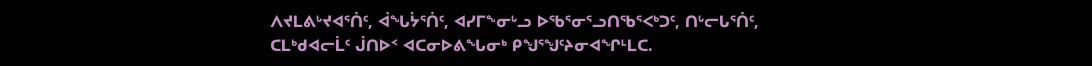ᐱᔪᒪᕕᒡᔪᐊᕐᑏᑦ, ᐋᖓᔮᕐᑏᑦ, ᐊᓯᒥᖕᓂᒡᓗ ᐅᖃᕐᓂᕐᓗᑎᖃᕐᐸᒃᑐᑦ, ᑎᒡᓕᒐᕐᑏᑦ, ᑕᒪᒃᑯᐊᓕᒫᑦ ᒎᑎᐅᑉ ᐊᑕᓂᐅᕕᖓᓂᒃ ᑭᖑᕐᖑᑦᔨᓂᐊᖏᒻᒪᑕ.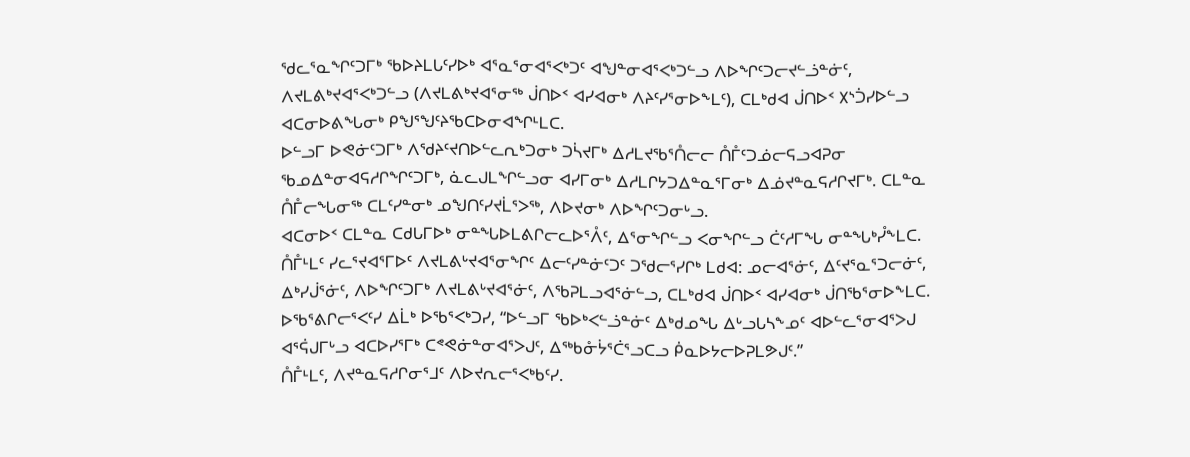ᖁᓚᕐᓇᖏᑦᑐᒥᒃ ᖃᐅᔨᒪᒐᑦᓯᐅᒃ ᐊᕐᓇᕐᓂᐊᕐᐸᒃᑐᑦ ᐊᖑᓐᓂᐊᕐᐸᒃᑐᓪᓗ ᐱᐅᖏᑦᑐᓕᔪᓪᓘᓐᓃᑦ, ᐱᔪᒪᕕᒃᔪᐊᕐᐸᒃᑐᓪᓗ (ᐱᔪᒪᕕᒃᔪᐊᕐᓂᖅ ᒎᑎᐅᑉ ᐊᓯᐊᓂᒃ ᐱᔨᑦᓯᕐᓂᐅᖕᒪᑦ), ᑕᒪᒃᑯᐊ ᒎᑎᐅᑉ ᙭ᔅᑑᓯᐅᓪᓗ ᐊᑕᓂᐅᕕᖓᓂᒃ ᑭᖑᕐᖑᑦᔨᖃᑕᐅᓂᐊᖏᒻᒪᑕ.
ᐅᓪᓗᒥ ᐅᕙᓃᑦᑐᒥᒃ ᐱᖁᔨᑦᔪᑎᐅᓪᓚᕆᒃᑐᓂᒃ ᑐᓵᔪᒥᒃ ᐃᓱᒪᔪᖃᕐᑍᓕᓕ ᑍᒤᑦᑐᓅᓕᕋᓗᐊᕈᓂ ᖃᓄᐃᓐᓂᐊᕋᓱᒋᖏᑦᑐᒥᒃ, ᓈᓚᒍᒪᖏᓪᓗᓂ ᐊᓯᒥᓂᒃ ᐃᓱᒪᒋᔭᑐᐃᓐᓇᕐᒥᓂᒃ ᐃᓅᔪᓐᓇᕋᓱᒋᔪᒥᒃ. ᑕᒪᓐᓇ ᑍᒤᓕᖓᓂᖅ ᑕᒪᑦᓯᓐᓂᒃ ᓄᖑᑎᑦᓯᔪᒫᕐᐳᖅ, ᐱᐅᔪᓂᒃ ᐱᐅᖏᑦᑐᓂᒡᓗ.
ᐊᑕᓂᐅᑉ ᑕᒪᓐᓇ ᑕᑯᒐᒥᐅᒃ ᓂᓐᖓᐅᒪᕕᒋᓕᓚᐅᕐᐰᑦ, ᐃᕐᓂᖏᓪᓗ ᐸᓂᖏᓪᓗ ᑖᑦᓱᒥᖓ ᓂᓐᖓᒃᓮᖕᒪᑕ.
ᑍᒤᒻᒪᑦ ᓯᓚᕐᔪᐊᕐᒥᐅᑦ ᐱᔪᒪᕕᒡᔪᐊᕐᓂᖏᑦ ᐃᓕᑦᓯᓐᓃᑦᑐᑦ ᑐᖁᓕᕐᓯᒋᒃ ᒪᑯᐊ: ᓄᓕᐊᕐᓃᑦ, ᐃᑦᔪᕐᓇᕐᑐᓕᓃᑦ, ᐃᒃᓯᒎᕐᓃᑦ, ᐱᐅᖏᑦᑐᒥᒃ ᐱᔪᒪᕕᒡᔪᐊᕐᓃᑦ, ᐱᖃᕈᒪᓗᐊᕐᓃᓪᓗ, ᑕᒪᒃᑯᐊ ᒎᑎᐅᑉ ᐊᓯᐊᓂᒃ ᒎᑎᖃᕐᓂᐅᖕᒪᑕ.
ᐅᖃᕐᕕᒋᓕᕐᐸᑦᓯ ᐃᒫᒃ ᐅᖃᕐᐸᒃᑐᓯ, “ᐅᓪᓗᒥ ᖃᐅᒃᐸᓪᓘᓐᓃᑦ ᐃᒃᑯᓄᖓ ᐃᒡᓗᒐᓴᖕᓄᑦ ᐊᐅᓪᓚᕐᓂᐊᕐᐳᒍ ᐊᕐᕌᒍᒥᒡᓗ ᐊᑕᐅᓯᕐᒥᒃ ᑕᕝᕙᓃᓐᓂᐊᕐᐳᒍᑦ, ᐃᖅᑲᓁᔮᕐᑖᕐᓗᑕᓗ ᑮᓇᐅᔭᓕᐅᕈᒪᕗᒍᑦ.”
ᑍᒤᒻᒪᑦ, ᐱᔪᓐᓇᕋᓱᒋᓂᕐᒧᑦ ᐱᐅᔪᕆᓕᕐᐸᒃᑲᑦᓯ.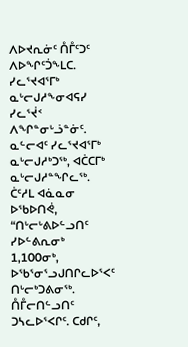ᐱᐅᔪᕆᓃᑦ ᑍᒤᑦᑐᑦ ᐱᐅᖏᑦᑑᖕᒪᑕ.
ᓯᓚᕐᔪᐊᕐᒥᒃ ᓇᒡᓕᒍᓱᖕᓂᐊᕋᓯ ᓯᓚᕐᔫᑉ ᐱᖏᓐᓂᒡᓘᓐᓃᑦ. ᓇᓪᓕᐊᑦ ᓯᓚᕐᔪᐊᕐᒥᒃ ᓇᒡᓕᒍᓱᒃᑐᖅ, ᐊᑖᑕᒥᒃ ᓇᒡᓕᒍᓱᓐᖏᓚᖅ.
ᑖᑦᓱᒪ ᐊᓈᓇᓂ ᐅᖃᐅᑎᕚ, “ᑎᒡᓕᒡᕕᐅᓪᓗᑎᑦ ᓯᐅᓪᕕᕆᓂᒃ 1,100ᓂᒃ, ᐅᖃᕐᓂᕐᓗᒍᑎᒋᓚᐅᕐᐸᑦ ᑎᒡᓕᒃᑐᕕᓂᖅ. ᑍᒤᓕᑎᓪᓗᑎᑦ ᑐᓴᓚᐅᕐᐸᒋᑦ. ᑕᑯᒋᑦ,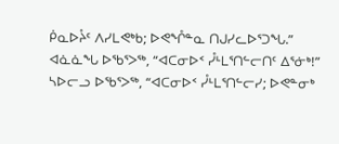ᑮᓇᐅᔧᑦ ᐱᓯᒪᕙᒃᑲ; ᐅᕙᖎᓐᓇ ᑎᒍᓯᓚᐅᕐᑐᖓ.” ᐊᓈᓈᖓ ᐅᖃᕐᐳᖅ, “ᐊᑕᓂᐅᑉ ᓮᒻᒪᕐᑎᓪᓕᑎᑦ ᐃᕐᓃᒃ!”
ᓴᐅᓕᓗ ᐅᖃᕐᐳᖅ, “ᐊᑕᓂᐅᑉ ᓮᒻᒪᕐᑎᓪᓕᓯ; ᐅᕙᓐᓂᒃ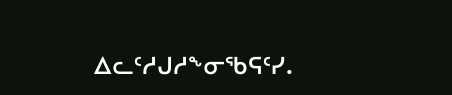ᐃᓚᑦᓱᒍᓱᖕᓂᖃᕋᑦᓯ.